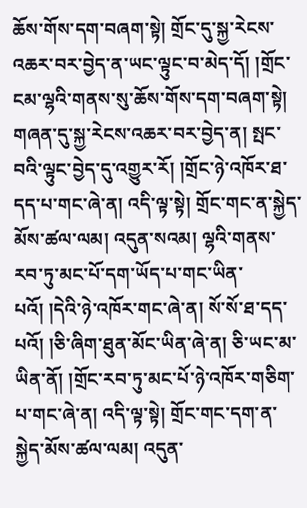ཆོས་གོས་དག་བཞག་སྟེ། གྲོང་དུ་སྐྱ་རེངས་འཆར་བར་བྱེད་ན་ཡང་ལྟུང་བ་མེད་དོ། །གྲོང་ངམ་ལྷའི་གནས་སུ་ཆོས་གོས་དག་བཞག་སྟེ། གཞན་དུ་སྐྱ་རེངས་འཆར་བར་བྱེད་ན། སྤང་བའི་ལྟུང་བྱེད་དུ་འགྱུར་རོ། །གྲོང་ཉེ་འཁོར་ཐ་དད་པ་གང་ཞེ་ན། འདི་ལྟ་སྟེ། གྲོང་གང་ན་སྐྱེད་མོས་ཚལ་ལམ། འདུན་སའམ། ལྷའི་གནས་རབ་ཏུ་མང་པོ་དག་ཡོད་པ་གང་ཡིན་པའོ། །དེའི་ཉེ་འཁོར་གང་ཞེ་ན། སོ་སོ་ཐ་དད་པའོ། །ཅི་ཞིག་ཐུན་མོང་ཡིན་ཞེ་ན། ཅི་ཡང་མ་ཡིན་ནོ། །གྲོང་རབ་ཏུ་མང་པོ་ཉེ་འཁོར་གཅིག་པ་གང་ཞེ་ན། འདི་ལྟ་སྟེ། གྲོང་གང་དག་ན་སྐྱེད་མོས་ཚལ་ལམ། འདུན་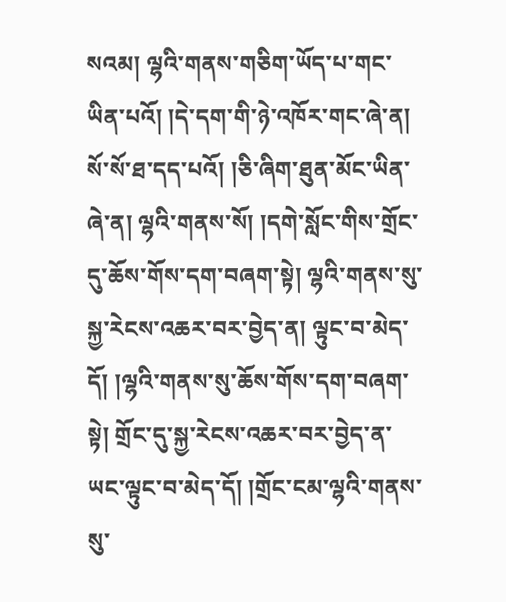སའམ། ལྷའི་གནས་གཅིག་ཡོད་པ་གང་ཡིན་པའོ། །དེ་དག་གི་ཉེ་འཁོར་གང་ཞེ་ན། སོ་སོ་ཐ་དད་པའོ། །ཅི་ཞིག་ཐུན་མོང་ཡིན་ཞེ་ན། ལྷའི་གནས་སོ། །དགེ་སློང་གིས་གྲོང་དུ་ཆོས་གོས་དག་བཞག་སྟེ། ལྷའི་གནས་སུ་སྐྱ་རེངས་འཆར་བར་བྱེད་ན། ལྟུང་བ་མེད་དོ། །ལྷའི་གནས་སུ་ཆོས་གོས་དག་བཞག་སྟེ། གྲོང་དུ་སྐྱ་རེངས་འཆར་བར་བྱེད་ན་ཡང་ལྟུང་བ་མེད་དོ། །གྲོང་ངམ་ལྷའི་གནས་སུ་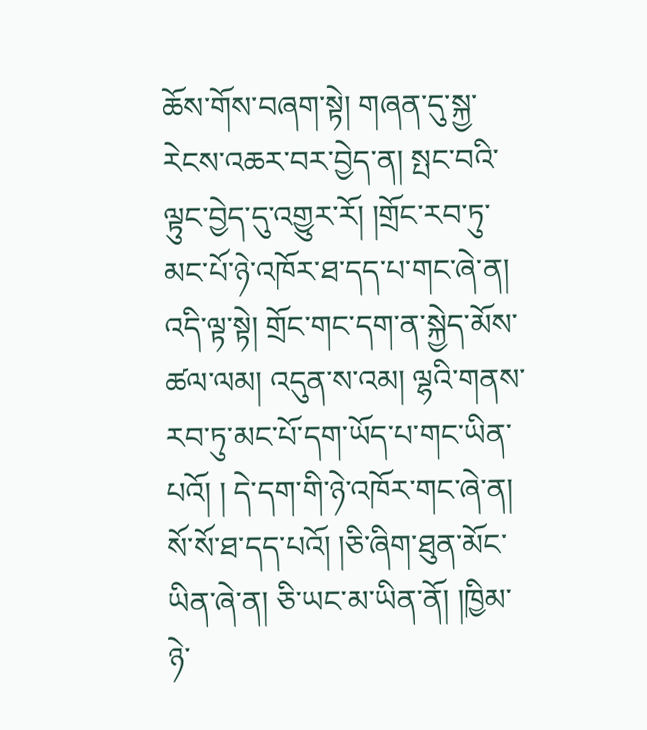ཆོས་གོས་བཞག་སྟེ། གཞན་དུ་སྐྱ་རེངས་འཆར་བར་བྱེད་ན། སྤང་བའི་ལྟུང་བྱེད་དུ་འགྱུར་རོ། །གྲོང་རབ་ཏུ་མང་པོ་ཉེ་འཁོར་ཐ་དད་པ་གང་ཞེ་ན། འདི་ལྟ་སྟེ། གྲོང་གང་དག་ན་སྐྱེད་མོས་ཚལ་ལམ། འདུན་ས་འམ། ལྷའི་གནས་རབ་ཏུ་མང་པོ་དག་ཡོད་པ་གང་ཡིན་པའོ། ། དེ་དག་གི་ཉེ་འཁོར་གང་ཞེ་ན། སོ་སོ་ཐ་དད་པའོ། །ཅི་ཞིག་ཐུན་མོང་ཡིན་ཞེ་ན། ཅི་ཡང་མ་ཡིན་ནོ། །ཁྱིམ་ཉེ་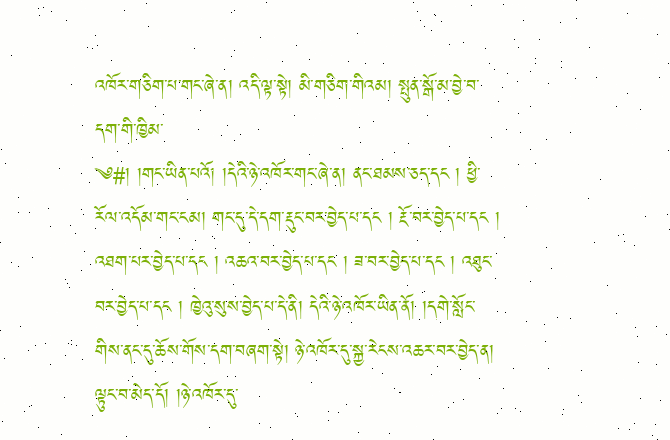འཁོར་གཅིག་པ་གང་ཞེ་ན། འདི་ལྟ་སྟེ། མི་གཅིག་གིའམ། སྤུན་སྒོ་མ་བྱེ་བ་དག་གི་ཁྱིམ་
༄#། །གང་ཡིན་པའོ། །དེའི་ཉེ་འཁོར་གང་ཞེ་ན། ནང་ཐམས་ཅད་དང ། ཕྱི་རོལ་འདོམ་གང་ངམ། གང་དུ་དེ་དག་རྡུང་བར་བྱེད་པ་དང ། རྔོ་བར་བྱེད་པ་དང ། འཐག་པར་བྱེད་པ་དང ། འཆའ་བར་བྱེད་པ་དང ། ཟ་བར་བྱེད་པ་དང ། འཐུང་བར་བྱེད་པ་དང ། ཁྱེའུ་སུས་བྱེད་པ་དེ་ནི། དེའི་ཉེ་འཁོར་ཡིན་ནོ། །དགེ་སློང་གིས་ནང་དུ་ཆོས་གོས་དག་བཞག་སྟེ། ཉེ་འཁོར་དུ་སྐྱ་རེངས་འཆར་བར་བྱེད་ན། ལྟུང་བ་མེད་དོ། །ཉེ་འཁོར་དུ་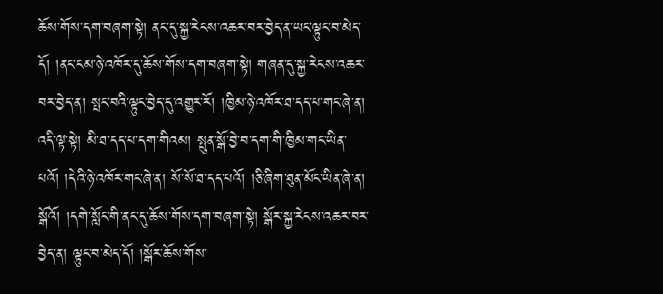ཆོས་གོས་དག་བཞག་སྟེ། ནང་དུ་སྐྱ་རེངས་འཆར་བར་བྱེད་ན་ཡང་ལྟུང་བ་མེད་དོ། །ནང་ངམ་ཉེ་འཁོར་དུ་ཆོས་གོས་དག་བཞག་སྟེ། གཞན་དུ་སྐྱ་རེངས་འཆར་བར་བྱེད་ན། སྤང་བའི་ལྟུང་བྱེད་དུ་འགྱུར་རོ། །ཁྱིམ་ཉེ་འཁོར་ཐ་དད་པ་གང་ཞེ་ན། འདི་ལྟ་སྟེ། མི་ཐ་དད་པ་དག་གིའམ། སྤུན་སྒོ་བྱེ་བ་དག་གི་ཁྱིམ་གང་ཡིན་པའོ། །དེའི་ཉེ་འཁོར་གང་ཞེ་ན། སོ་སོ་ཐ་དད་པའོ། །ཅི་ཞིག་ཐུན་མོང་ཡིན་ཞེ་ན། སྒོའོ། །དགེ་སློང་གི་ནང་དུ་ཆོས་གོས་དག་བཞག་སྟེ། སྒོར་སྐྱ་རེངས་འཆར་བར་བྱེད་ན། ལྟུང་བ་མེད་དོ། །སྒོར་ཆོས་གོས་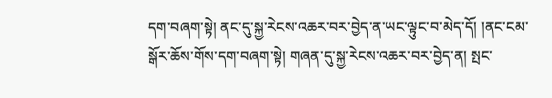དག་བཞག་སྟེ། ནང་དུ་སྐྱ་རེངས་འཆར་བར་བྱེད་ན་ཡང་ལྟུང་བ་མེད་དོ། །ནང་ངམ་སྒོར་ཆོས་གོས་དག་བཞག་སྟེ། གཞན་དུ་སྐྱ་རེངས་འཆར་བར་བྱེད་ན། སྤང་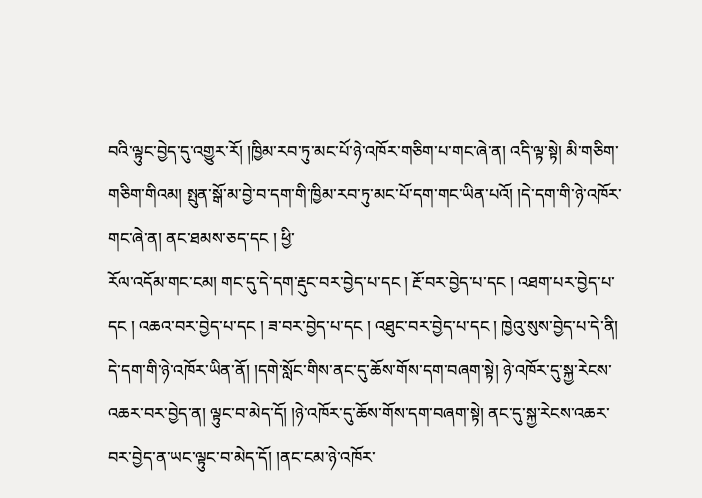བའི་ལྟུང་བྱེད་དུ་འགྱུར་རོ། །ཁྱིམ་རབ་ཏུ་མང་པོ་ཉེ་འཁོར་གཅིག་པ་གང་ཞེ་ན། འདི་ལྟ་སྟེ། མི་གཅིག་གཅིག་གིའམ། སྤུན་སྒོ་མ་བྱེ་བ་དག་གི་ཁྱིམ་རབ་ཏུ་མང་པོ་དག་གང་ཡིན་པའོ། །དེ་དག་གི་ཉེ་འཁོར་གང་ཞེ་ན། ནང་ཐམས་ཅད་དང ། ཕྱི་
རོལ་འདོམ་གང་ངམ། གང་དུ་དེ་དག་རྡུང་བར་བྱེད་པ་དང ། རྔོ་བར་བྱེད་པ་དང ། འཐག་པར་བྱེད་པ་དང ། འཆའ་བར་བྱེད་པ་དང ། ཟ་བར་བྱེད་པ་དང ། འཐུང་བར་བྱེད་པ་དང ། ཁྱེའུ་སུས་བྱེད་པ་དེ་ནི། དེ་དག་གི་ཉེ་འཁོར་ཡིན་ནོ། །དགེ་སློང་གིས་ནང་དུ་ཆོས་གོས་དག་བཞག་སྟེ། ཉེ་འཁོར་དུ་སྐྱ་རེངས་འཆར་བར་བྱེད་ན། ལྟུང་བ་མེད་དོ། །ཉེ་འཁོར་དུ་ཆོས་གོས་དག་བཞག་སྟེ། ནང་དུ་སྐྱ་རེངས་འཆར་བར་བྱེད་ན་ཡང་ལྟུང་བ་མེད་དོ། །ནང་ངམ་ཉེ་འཁོར་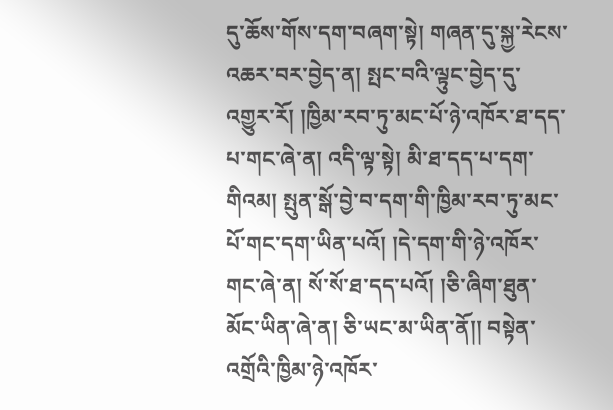དུ་ཆོས་གོས་དག་བཞག་སྟེ། གཞན་དུ་སྐྱ་རེངས་འཆར་བར་བྱེད་ན། སྤང་བའི་ལྟུང་བྱེད་དུ་འགྱུར་རོ། །ཁྱིམ་རབ་ཏུ་མང་པོ་ཉེ་འཁོར་ཐ་དད་པ་གང་ཞེ་ན། འདི་ལྟ་སྟེ། མི་ཐ་དད་པ་དག་གིའམ། སྤུན་སྒོ་བྱེ་བ་དག་གི་ཁྱིམ་རབ་ཏུ་མང་པོ་གང་དག་ཡིན་པའོ། །དེ་དག་གི་ཉེ་འཁོར་གང་ཞེ་ན། སོ་སོ་ཐ་དད་པའོ། །ཅི་ཞིག་ཐུན་མོང་ཡིན་ཞེ་ན། ཅི་ཡང་མ་ཡིན་ནོ།། བསྟེན་འགྲོའི་ཁྱིམ་ཉེ་འཁོར་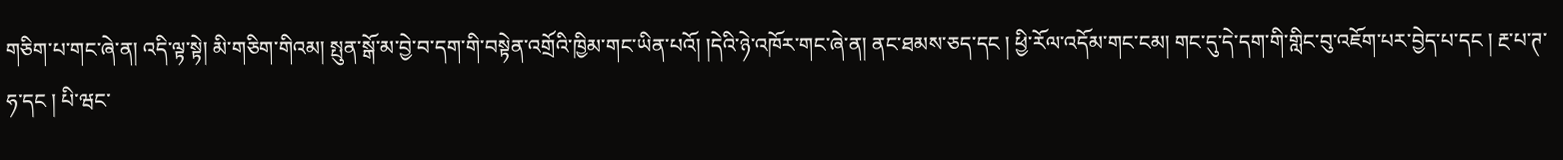གཅིག་པ་གང་ཞེ་ན། འདི་ལྟ་སྟེ། མི་གཅིག་གིའམ། སྤུན་སྒོ་མ་བྱེ་བ་དག་གི་བསྟེན་འགྲོའི་ཁྱིམ་གང་ཡིན་པའོ། །དེའི་ཉེ་འཁོར་གང་ཞེ་ན། ནང་ཐམས་ཅད་དང ། ཕྱི་རོལ་འདོམ་གང་ངམ། གང་དུ་དེ་དག་གི་གླིང་བུ་འཇོག་པར་བྱེད་པ་དང ། རྔ་པ་ཊ་ཧ་དང ། པི་ཝང་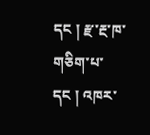དང ། རྫ་རྔ་ཁ་གཅིག་པ་དང ། འཁར་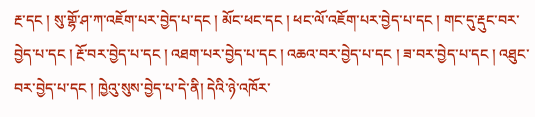རྔ་དང ། སུ་གྷོ་ཤ་ཀ་འཇོག་པར་བྱེད་པ་དང ། མོང་ཕང་དང ། ཕང་ལོ་འཇོག་པར་བྱེད་པ་དང ། གང་དུ་རྡུང་བར་བྱེད་པ་དང ། རྔོ་བར་བྱེད་པ་དང ། འཐག་པར་བྱེད་པ་དང ། འཆའ་བར་བྱེད་པ་དང ། ཟ་བར་བྱེད་པ་དང ། འཐུང་བར་བྱེད་པ་དང ། ཁྱེའུ་སུས་བྱེད་པ་དེ་ནི། དེའི་ཉེ་འཁོར་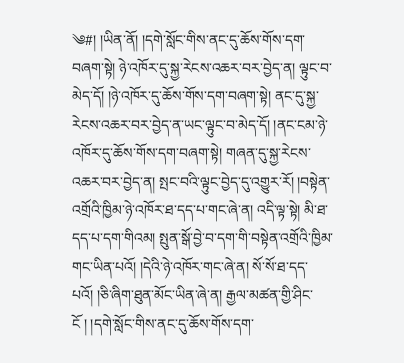༄#། །ཡིན་ནོ། །དགེ་སློང་གིས་ནང་དུ་ཆོས་གོས་དག་བཞག་སྟེ། ཉེ་འཁོར་དུ་སྐྱ་རེངས་འཆར་བར་བྱེད་ན། ལྟུང་བ་མེད་དོ། །ཉེ་འཁོར་དུ་ཆོས་གོས་དག་བཞག་སྟེ། ནང་དུ་སྐྱ་རེངས་འཆར་བར་བྱེད་ན་ཡང་ལྟུང་བ་མེད་དོ། །ནང་ངམ་ཉེ་འཁོར་དུ་ཆོས་གོས་དག་བཞག་སྟེ། གཞན་དུ་སྐྱ་རེངས་འཆར་བར་བྱེད་ན། སྤང་བའི་ལྟུང་བྱེད་དུ་འགྱུར་རོ། །བསྟེན་འགྲོའི་ཁྱིམ་ཉེ་འཁོར་ཐ་དད་པ་གང་ཞེ་ན། འདི་ལྟ་སྟེ། མི་ཐ་དད་པ་དག་གིའམ། སྤུན་སྒོ་བྱེ་བ་དག་གི་བསྟེན་འགྲོའི་ཁྱིམ་གང་ཡིན་པའོ། །དེའི་ཉེ་འཁོར་གང་ཞེ་ན། སོ་སོ་ཐ་དད་པའོ། །ཅི་ཞིག་ཐུན་མོང་ཡིན་ཞེ་ན། རྒྱལ་མཚན་གྱི་ཤིང་ངོ ། །དགེ་སློང་གིས་ནང་དུ་ཆོས་གོས་དག་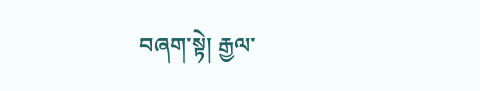བཞག་སྟེ། རྒྱལ་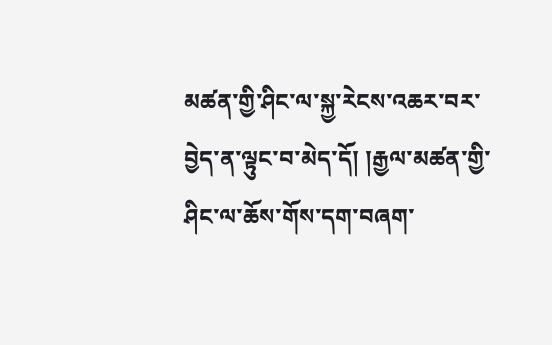མཚན་གྱི་ཤིང་ལ་སྐྱ་རེངས་འཆར་བར་བྱེད་ན་ལྟུང་བ་མེད་དོ། །རྒྱལ་མཚན་གྱི་ཤིང་ལ་ཆོས་གོས་དག་བཞག་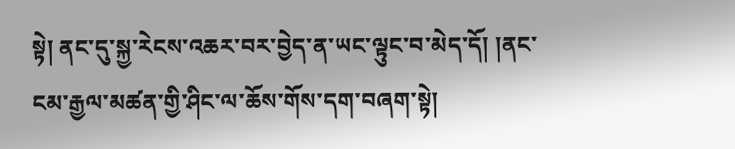སྟེ། ནང་དུ་སྐྱ་རེངས་འཆར་བར་བྱེད་ན་ཡང་ལྟུང་བ་མེད་དོ། །ནང་ངམ་རྒྱལ་མཚན་གྱི་ཤིང་ལ་ཆོས་གོས་དག་བཞག་སྟེ།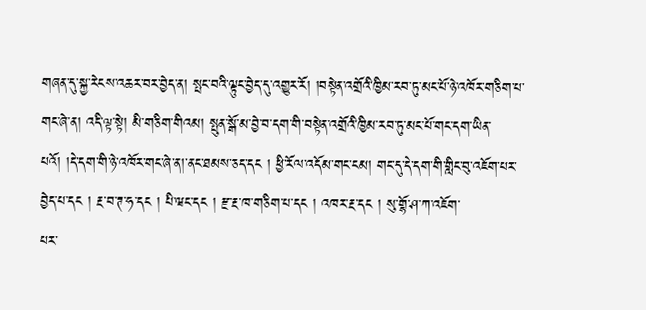གཞན་དུ་སྐྱ་རེངས་འཆར་བར་བྱེད་ན། སྤང་བའི་ལྟུང་བྱེད་དུ་འགྱུར་རོ། །བསྟེན་འགྲོའི་ཁྱིམ་རབ་ཏུ་མང་པོ་ཉེ་འཁོར་གཅིག་པ་གང་ཞེ་ན། འདི་ལྟ་སྟེ། མི་གཅིག་གིའམ། སྤུན་སྒོ་མ་བྱེ་བ་དག་གི་བསྟེན་འགྲོའི་ཁྱིམ་རབ་ཏུ་མང་པོ་གང་དག་ཡིན་པའོ། །དེ་དག་གི་ཉེ་འཁོར་གང་ཞེ་ན།་ནང་ཐམས་ཅད་དང ། ཕྱི་རོལ་འདོམ་གང་ངམ། གང་དུ་དེ་དག་གི་གླིང་བུ་འཇོག་པར་བྱེད་པ་དང ། རྔ་བ་ཊ་ཧ་དང ། པི་ཝང་དང ། རྫ་རྔ་ཁ་གཅིག་པ་དང ། འཁར་རྔ་དང ། སུ་གྷོ་ཤ་ཀ་འཇོག་
པར་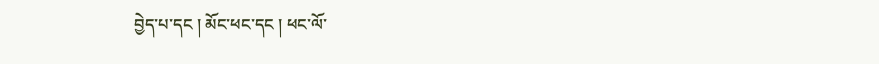བྱེད་པ་དང ། མོང་ཕང་དང ། ཕང་ལོ་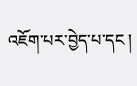འཇོག་པར་བྱེད་པ་དང །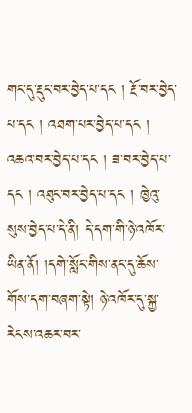གང་དུ་རྡུང་བར་བྱེད་པ་དང ། རྔོ་བར་བྱེད་པ་དང ། འཐག་པར་བྱེད་པ་དང ། འཆའ་བར་བྱེད་པ་དང ། ཟ་བར་བྱེད་པ་དང ། འཐུང་བར་བྱེད་པ་དང ། ཁྱེའུ་སུས་བྱེད་པ་དེ་ནི། དེ་དག་གི་ཉེ་འཁོར་ཡིན་ནོ། །དགེ་སློང་གིས་ནང་དུ་ཆོས་གོས་དག་བཞག་སྟེ། ཉེ་འཁོར་དུ་སྐྱ་རེངས་འཆར་བར་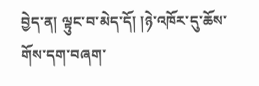བྱེད་ན། ལྟུང་བ་མེད་དོ། །ཉེ་འཁོར་དུ་ཆོས་གོས་དག་བཞག་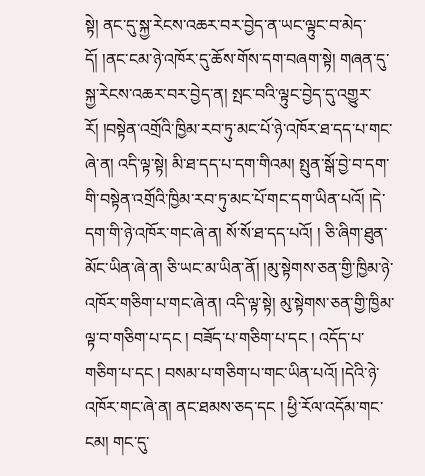སྟེ། ནང་དུ་སྐྱ་རེངས་འཆར་བར་བྱེད་ན་ཡང་ལྟུང་བ་མེད་དོ། །ནང་ངམ་ཉེ་འཁོར་དུ་ཆོས་གོས་དག་བཞག་སྟེ། གཞན་དུ་སྐྱ་རེངས་འཆར་བར་བྱེད་ན། སྤང་བའི་ལྟུང་བྱེད་དུ་འགྱུར་རོ། །བསྟེན་འགྲོའི་ཁྱིམ་རབ་ཏུ་མང་པོ་ཉེ་འཁོར་ཐ་དད་པ་གང་ཞེ་ན། འདི་ལྟ་སྟེ། མི་ཐ་དད་པ་དག་གིའམ། སྤུན་སྒོ་བྱེ་བ་དག་གི་བསྟེན་འགྲོའི་ཁྱིམ་རབ་ཏུ་མང་པོ་གང་དག་ཡིན་པའོ། །དེ་དག་གི་ཉེ་འཁོར་གང་ཞེ་ན། སོ་སོ་ཐ་དད་པའོ། ། ཅི་ཞིག་ཐུན་མོང་ཡིན་ཞེ་ན། ཅི་ཡང་མ་ཡིན་ནོ། །མུ་སྟེགས་ཅན་གྱི་ཁྱིམ་ཉེ་འཁོར་གཅིག་པ་གང་ཞེ་ན། འདི་ལྟ་སྟེ། མུ་སྟེགས་ཅན་གྱི་ཁྱིམ་ལྟ་བ་གཅིག་པ་དང ། བཟོད་པ་གཅིག་པ་དང ། འདོད་པ་གཅིག་པ་དང ། བསམ་པ་གཅིག་པ་གང་ཡིན་པའོ། །དེའི་ཉེ་འཁོར་གང་ཞེ་ན། ནང་ཐམས་ཅད་དང ། ཕྱི་རོལ་འདོམ་གང་ངམ། གང་དུ་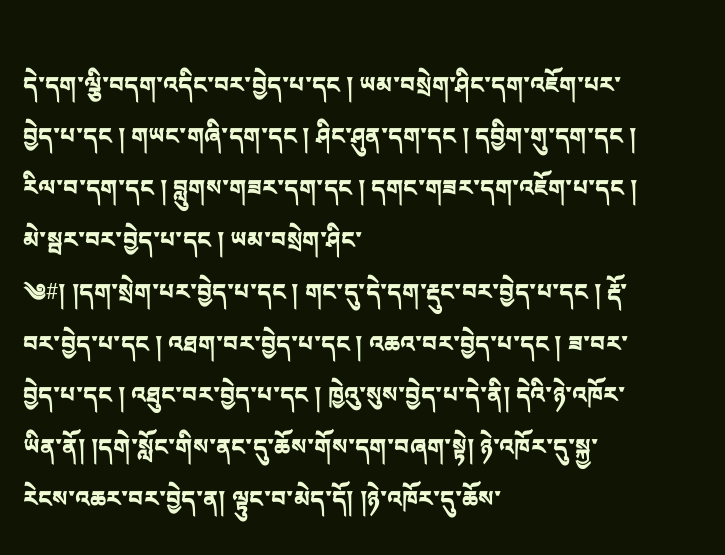དེ་དག་ལྕི་བདག་འདིང་བར་བྱེད་པ་དང ། ཡམ་བསྲེག་ཤིང་དག་འཇོག་པར་བྱེད་པ་དང ། གཡང་གཞི་དག་དང ། ཤིང་ཤུན་དག་དང ། དབྱིག་གུ་དག་དང ། རིལ་བ་དག་དང ། བླུགས་གཟར་དག་དང ། དགང་གཟར་དག་འཇོག་པ་དང ། མེ་སྦར་བར་བྱེད་པ་དང ། ཡམ་བསྲེག་ཤིང་
༄#། །དག་སྲེག་པར་བྱེད་པ་དང ། གང་དུ་དེ་དག་རྡུང་བར་བྱེད་པ་དང ། རྡོ་བར་བྱེད་པ་དང ། འཐག་བར་བྱེད་པ་དང ། འཆའ་བར་བྱེད་པ་དང ། ཟ་བར་བྱེད་པ་དང ། འཐུང་བར་བྱེད་པ་དང ། ཁྱེའུ་སུས་བྱེད་པ་དེ་ནི། དེའི་ཉེ་འཁོར་ཡིན་ནོ། །དགེ་སློང་གིས་ནང་དུ་ཆོས་གོས་དག་བཞག་སྟེ། ཉེ་འཁོར་དུ་སྐྱ་རེངས་འཆར་བར་བྱེད་ན། ལྟུང་བ་མེད་དོ། །ཉེ་འཁོར་དུ་ཆོས་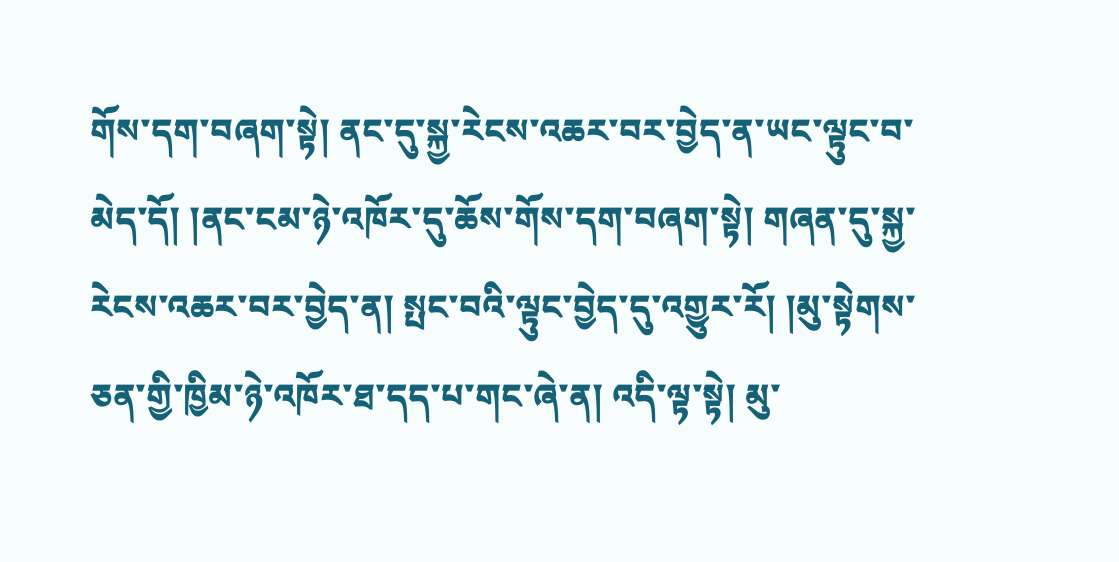གོས་དག་བཞག་སྟེ། ནང་དུ་སྐྱ་རེངས་འཆར་བར་བྱེད་ན་ཡང་ལྟུང་བ་མེད་དོ། །ནང་ངམ་ཉེ་འཁོར་དུ་ཆོས་གོས་དག་བཞག་སྟེ། གཞན་དུ་སྐྱ་རེངས་འཆར་བར་བྱེད་ན། སྤང་བའི་ལྟུང་བྱེད་དུ་འགྱུར་རོ། །མུ་སྟེགས་ཅན་གྱི་ཁྱིམ་ཉེ་འཁོར་ཐ་དད་པ་གང་ཞེ་ན། འདི་ལྟ་སྟེ། མུ་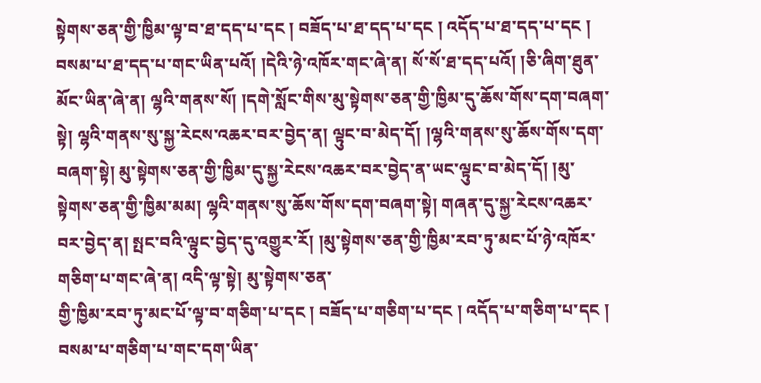སྟེགས་ཅན་གྱི་ཁྱིམ་ལྟ་བ་ཐ་དད་པ་དང ། བཟོད་པ་ཐ་དད་པ་དང ། འདོད་པ་ཐ་དད་པ་དང ། བསམ་པ་ཐ་དད་པ་གང་ཡིན་པའོ། །དེའི་ཉེ་འཁོར་གང་ཞེ་ན། སོ་སོ་ཐ་དད་པའོ། །ཅི་ཞིག་ཐུན་མོང་ཡིན་ཞེ་ན། ལྷའི་གནས་སོ། །དགེ་སློང་གིས་མུ་སྟེགས་ཅན་གྱི་ཁྱིམ་དུ་ཆོས་གོས་དག་བཞག་སྟེ། ལྷའི་གནས་སུ་སྐྱ་རེངས་འཆར་བར་བྱེད་ན། ལྟུང་བ་མེད་དོ། །ལྷའི་གནས་སུ་ཆོས་གོས་དག་བཞག་སྟེ། མུ་སྟེགས་ཅན་གྱི་ཁྱིམ་དུ་སྐྱ་རེངས་འཆར་བར་བྱེད་ན་ཡང་ལྟུང་བ་མེད་དོ། །མུ་སྟེགས་ཅན་གྱི་ཁྱིམ་མམ། ལྷའི་གནས་སུ་ཆོས་གོས་དག་བཞག་སྟེ། གཞན་དུ་སྐྱ་རེངས་འཆར་བར་བྱེད་ན། སྤང་བའི་ལྟུང་བྱེད་དུ་འགྱུར་རོ། །མུ་སྟེགས་ཅན་གྱི་ཁྱིམ་རབ་ཏུ་མང་པོ་ཉེ་འཁོར་གཅིག་པ་གང་ཞེ་ན། འདི་ལྟ་སྟེ། མུ་སྟེགས་ཅན་
གྱི་ཁྱིམ་རབ་ཏུ་མང་པོ་ལྟ་བ་གཅིག་པ་དང ། བཟོད་པ་གཅིག་པ་དང ། འདོད་པ་གཅིག་པ་དང ། བསམ་པ་གཅིག་པ་གང་དག་ཡིན་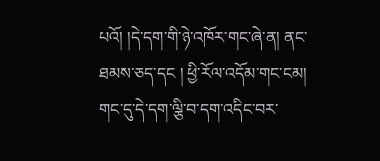པའོ། །དེ་དག་གི་ཉེ་འཁོར་གང་ཞེ་ན། ནང་ཐམས་ཅད་དང ། ཕྱི་རོལ་འདོམ་གང་ངམ། གང་དུ་དེ་དག་ལྕི་བ་དག་འདིང་བར་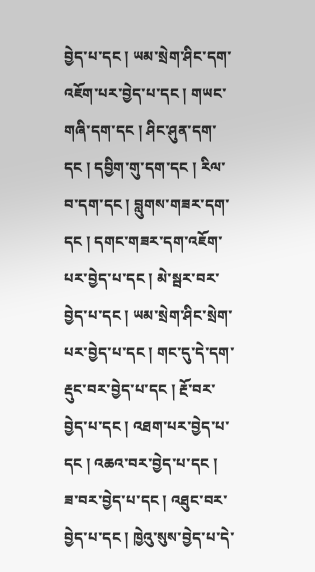བྱེད་པ་དང ། ཡམ་སྲེག་ཤིང་དག་འཇོག་པར་བྱེད་པ་དང ། གཡང་གཞི་དག་དང ། ཤིང་ཤུན་དག་དང ། དབྱིག་གུ་དག་དང ། རིལ་བ་དག་དང ། བླུགས་གཟར་དག་དང ། དགང་གཟར་དག་འཇོག་པར་བྱེད་པ་དང ། མེ་སྦར་བར་བྱེད་པ་དང ། ཡམ་སྲེག་ཤིང་སྲེག་པར་བྱེད་པ་དང ། གང་དུ་དེ་དག་རྡུང་བར་བྱེད་པ་དང ། རྔོ་བར་བྱེད་པ་དང ། འཐག་པར་བྱེད་པ་དང ། འཆའ་བར་བྱེད་པ་དང ། ཟ་བར་བྱེད་པ་དང ། འཐུང་བར་བྱེད་པ་དང ། ཁྱེའུ་སུས་བྱེད་པ་དེ་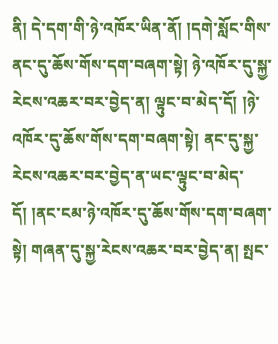ནི། དེ་དག་གི་ཉེ་འཁོར་ཡིན་ནོ། །དགེ་སློང་གིས་ནང་དུ་ཆོས་གོས་དག་བཞག་སྟེ། ཉེ་འཁོར་དུ་སྐྱ་རེངས་འཆར་བར་བྱེད་ན། ལྟུང་བ་མེད་དོ། །ཉེ་འཁོར་དུ་ཆོས་གོས་དག་བཞག་སྟེ། ནང་དུ་སྐྱ་རེངས་འཆར་བར་བྱེད་ན་ཡང་ལྟུང་བ་མེད་དོ། །ནང་ངམ་ཉེ་འཁོར་དུ་ཆོས་གོས་དག་བཞག་སྟེ། གཞན་དུ་སྐྱ་རེངས་འཆར་བར་བྱེད་ན། སྤང་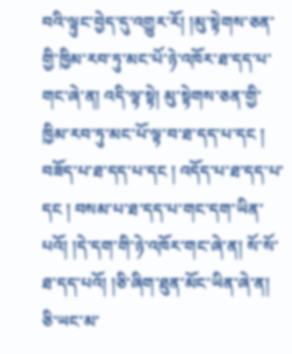བའི་ལྟུང་བྱེད་དུ་འགྱུར་རོ། །མུ་སྟེགས་ཅན་གྱི་ཁྱིམ་རབ་ཏུ་མང་པོ་ཉེ་འཁོར་ཐ་དད་པ་གང་ཞེ་ན། འདི་ལྟ་སྟེ། མུ་སྟེགས་ཅན་གྱི་ཁྱིམ་རབ་ཏུ་མང་པོ་ལྟ་བ་ཐ་དད་པ་དང ། བཟོད་པ་ཐ་དད་པ་དང ། འདོད་པ་ཐ་དད་པ་དང ། བསམ་པ་ཐ་དད་པ་གང་དག་ཡིན་པའོ། །དེ་དག་གི་ཉེ་འཁོར་གང་ཞེ་ན། སོ་སོ་ཐ་དད་པའོ། །ཅི་ཞིག་ཐུན་མོང་ཡིན་ཞེ་ན། ཅི་ཡང་མ་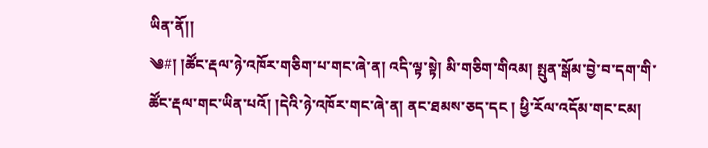ཡིན་ནོ།།
༄#། །ཚོང་རྡལ་ཉེ་འཁོར་གཅིག་པ་གང་ཞེ་ན། འདི་ལྟ་སྟེ། མི་གཅིག་གིའམ། སྤུན་སྒོམ་བྱེ་བ་དག་གི་ཚོང་རྡལ་གང་ཡིན་པའོ། །དེའི་ཉེ་འཁོར་གང་ཞེ་ན། ནང་ཐམས་ཅད་དང ། ཕྱི་རོལ་འདོམ་གང་ངམ།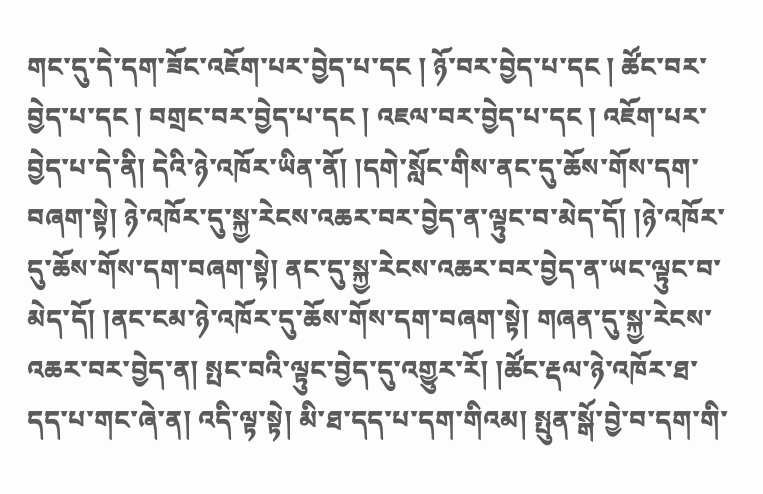གང་དུ་དེ་དག་ཟོང་འཇོག་པར་བྱེད་པ་དང ། ཉོ་བར་བྱེད་པ་དང ། ཚོང་བར་བྱེད་པ་དང ། བགྲང་བར་བྱེད་པ་དང ། འཇལ་བར་བྱེད་པ་དང ། འཇོག་པར་བྱེད་པ་དེ་ནི། དེའི་ཉེ་འཁོར་ཡིན་ནོ། །དགེ་སློང་གིས་ནང་དུ་ཆོས་གོས་དག་བཞག་སྟེ། ཉེ་འཁོར་དུ་སྐྱ་རེངས་འཆར་བར་བྱེད་ན་ལྟུང་བ་མེད་དོ། །ཉེ་འཁོར་དུ་ཆོས་གོས་དག་བཞག་སྟེ། ནང་དུ་སྐྱ་རེངས་འཆར་བར་བྱེད་ན་ཡང་ལྟུང་བ་མེད་དོ། །ནང་ངམ་ཉེ་འཁོར་དུ་ཆོས་གོས་དག་བཞག་སྟེ། གཞན་དུ་སྐྱ་རེངས་འཆར་བར་བྱེད་ན། སྤང་བའི་ལྟུང་བྱེད་དུ་འགྱུར་རོ། །ཚོང་རྡལ་ཉེ་འཁོར་ཐ་དད་པ་གང་ཞེ་ན། འདི་ལྟ་སྟེ། མི་ཐ་དད་པ་དག་གིའམ། སྤུན་སྒོ་བྱེ་བ་དག་གི་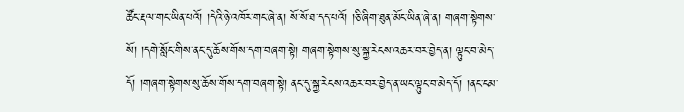ཚོང་རྡལ་གང་ཡིན་པའོ། །དེའི་ཉེ་འཁོར་གང་ཞེ་ན། སོ་སོ་ཐ་དད་པའོ། །ཅི་ཞིག་ཐུན་མོང་ཡིན་ཞེ་ན། གཞག་སྟེགས་སོ། །དགེ་སློང་གིས་ནང་དུ་ཆོས་གོས་དག་བཞག་སྟེ། གཞག་སྟེགས་སུ་སྐྱ་རེངས་འཆར་བར་བྱེད་ན། ལྟུང་བ་མེད་དོ། །གཞག་སྟེགས་སུ་ཆོས་གོས་དག་བཞག་སྟེ། ནང་དུ་སྐྱ་རེངས་འཆར་བར་བྱེད་ན་ཡང་ལྟུང་བ་མེད་དོ། །ནང་ངམ་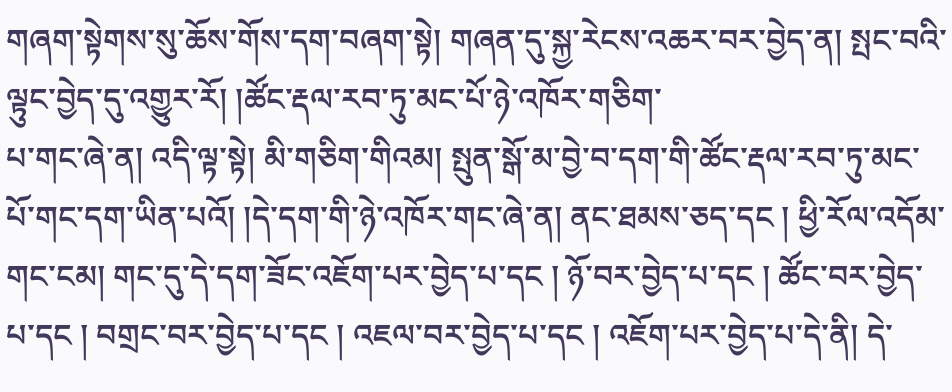གཞག་སྟེགས་སུ་ཆོས་གོས་དག་བཞག་སྟེ། གཞན་དུ་སྐྱ་རེངས་འཆར་བར་བྱེད་ན། སྤང་བའི་ལྟུང་བྱེད་དུ་འགྱུར་རོ། །ཚོང་རྡལ་རབ་ཏུ་མང་པོ་ཉེ་འཁོར་གཅིག་
པ་གང་ཞེ་ན། འདི་ལྟ་སྟེ། མི་གཅིག་གིའམ། སྤུན་སྒོ་མ་བྱེ་བ་དག་གི་ཚོང་རྡལ་རབ་ཏུ་མང་པོ་གང་དག་ཡིན་པའོ། །དེ་དག་གི་ཉེ་འཁོར་གང་ཞེ་ན། ནང་ཐམས་ཅད་དང ། ཕྱི་རོལ་འདོམ་གང་ངམ། གང་དུ་དེ་དག་ཟོང་འཇོག་པར་བྱེད་པ་དང ། ཉོ་བར་བྱེད་པ་དང ། ཚོང་བར་བྱེད་པ་དང ། བགྲང་བར་བྱེད་པ་དང ། འཇལ་བར་བྱེད་པ་དང ། འཇོག་པར་བྱེད་པ་དེ་ནི། དེ་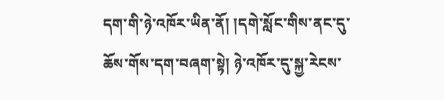དག་གི་ཉེ་འཁོར་ཡིན་ནོ། །དགེ་སློང་གིས་ནང་དུ་ཆོས་གོས་དག་བཞག་སྟེ། ཉེ་འཁོར་དུ་སྐྱ་རེངས་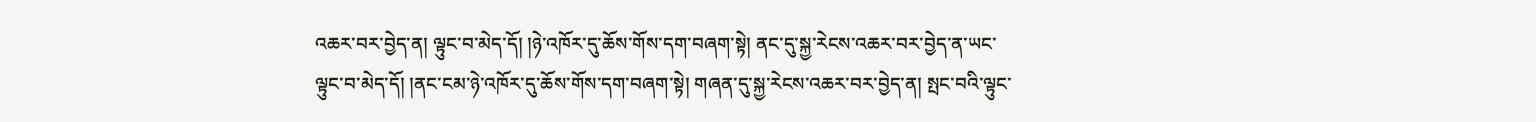འཆར་བར་བྱེད་ན། ལྟུང་བ་མེད་དོ། །ཉེ་འཁོར་དུ་ཆོས་གོས་དག་བཞག་སྟེ། ནང་དུ་སྐྱ་རེངས་འཆར་བར་བྱེད་ན་ཡང་ལྟུང་བ་མེད་དོ། །ནང་ངམ་ཉེ་འཁོར་དུ་ཆོས་གོས་དག་བཞག་སྟེ། གཞན་དུ་སྐྱ་རེངས་འཆར་བར་བྱེད་ན། སྤང་བའི་ལྟུང་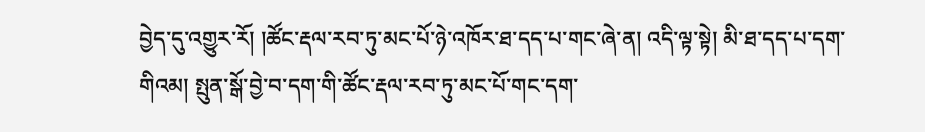བྱེད་དུ་འགྱུར་རོ། །ཚོང་རྡལ་རབ་ཏུ་མང་པོ་ཉེ་འཁོར་ཐ་དད་པ་གང་ཞེ་ན། འདི་ལྟ་སྟེ། མི་ཐ་དད་པ་དག་གིའམ། སྤུན་སྒོ་བྱེ་བ་དག་གི་ཚོང་རྡལ་རབ་ཏུ་མང་པོ་གང་དག་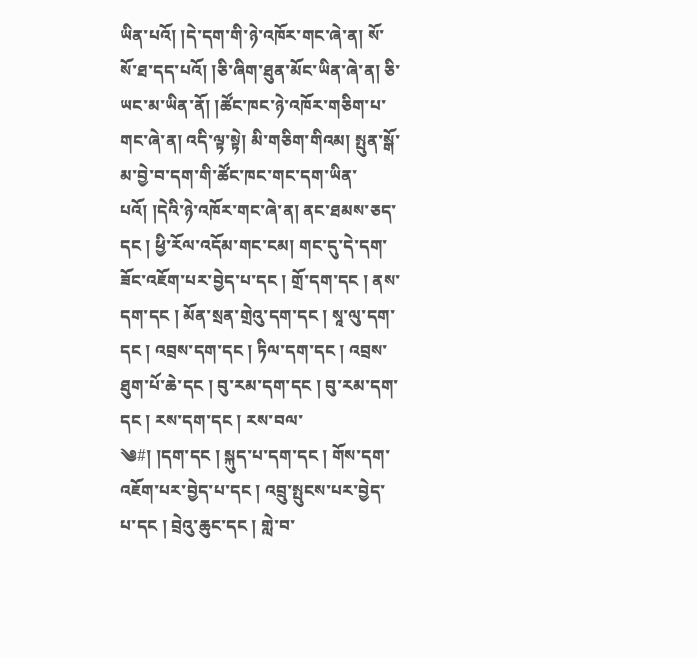ཡིན་པའོ། །དེ་དག་གི་ཉེ་འཁོར་གང་ཞེ་ན། སོ་སོ་ཐ་དད་པའོ། །ཅི་ཞིག་ཐུན་མོང་ཡིན་ཞེ་ན། ཅི་ཡང་མ་ཡིན་ནོ། །ཚོང་ཁང་ཉེ་འཁོར་གཅིག་པ་གང་ཞེ་ན། འདི་ལྟ་སྟེ། མི་གཅིག་གིའམ། སྤུན་སྒོ་མ་བྱེ་བ་དག་གི་ཚོང་ཁང་གང་དག་ཡིན་པའོ། །དེའི་ཉེ་འཁོར་གང་ཞེ་ན། ནང་ཐམས་ཅད་དང ། ཕྱི་རོལ་འདོམ་གང་ངམ། གང་དུ་དེ་དག་ཟོང་འཇོག་པར་བྱེད་པ་དང ། གྲོ་དག་དང ། ནས་དག་དང ། མོན་སྲན་གྲེའུ་དག་དང ། སཱ་ལུ་དག་དང ། འབྲས་དག་དང ། ཏིལ་དག་དང ། འབྲས་ཐུག་པོ་ཆེ་དང ། བུ་རམ་དག་དང ། བུ་རམ་དག་དང ། རས་དག་དང ། རས་བལ་
༄#། །དག་དང ། སྐུད་པ་དག་དང ། གོས་དག་འཇོག་པར་བྱེད་པ་དང ། འབྲུ་སྤུངས་པར་བྱེད་པ་དང ། བྲེའུ་ཆུང་དང ། གླེ་བ་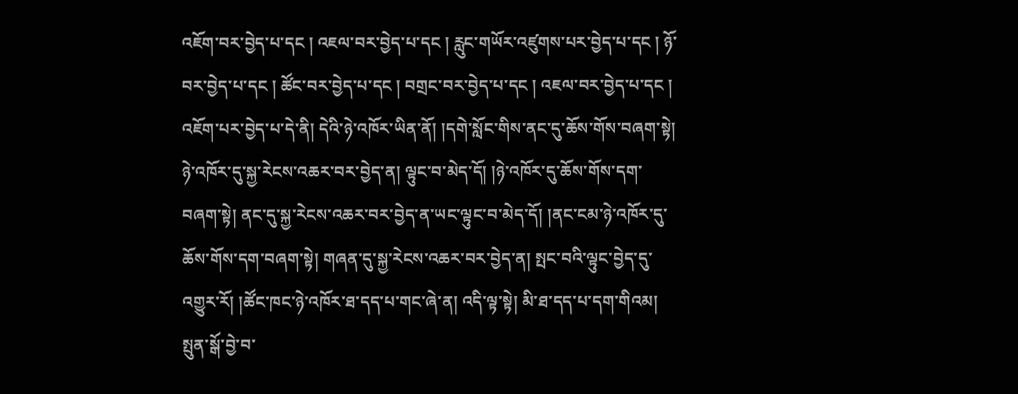འཇོག་བར་བྱེད་པ་དང ། འཇལ་བར་བྱེད་པ་དང ། རླུང་གཡོར་འཛུགས་པར་བྱེད་པ་དང ། ཉོ་བར་བྱེད་པ་དང ། ཚོང་བར་བྱེད་པ་དང ། བགྲང་བར་བྱེད་པ་དང ། འཇལ་བར་བྱེད་པ་དང ། འཇོག་པར་བྱེད་པ་དེ་ནི། དེའི་ཉེ་འཁོར་ཡིན་ནོ། །དགེ་སློང་གིས་ནང་དུ་ཆོས་གོས་བཞག་སྟེ། ཉེ་འཁོར་དུ་སྐྱ་རེངས་འཆར་བར་བྱེད་ན། ལྟུང་བ་མེད་དོ། །ཉེ་འཁོར་དུ་ཆོས་གོས་དག་བཞག་སྟེ། ནང་དུ་སྐྱ་རེངས་འཆར་བར་བྱེད་ན་ཡང་ལྟུང་བ་མེད་དོ། །ནང་ངམ་ཉེ་འཁོར་དུ་ཆོས་གོས་དག་བཞག་སྟེ། གཞན་དུ་སྐྱ་རེངས་འཆར་བར་བྱེད་ན། སྤང་བའི་ལྟུང་བྱེད་དུ་འགྱུར་རོ། །ཚོང་ཁང་ཉེ་འཁོར་ཐ་དད་པ་གང་ཞེ་ན། འདི་ལྟ་སྟེ། མི་ཐ་དད་པ་དག་གིའམ། སྤུན་སྒོ་བྱེ་བ་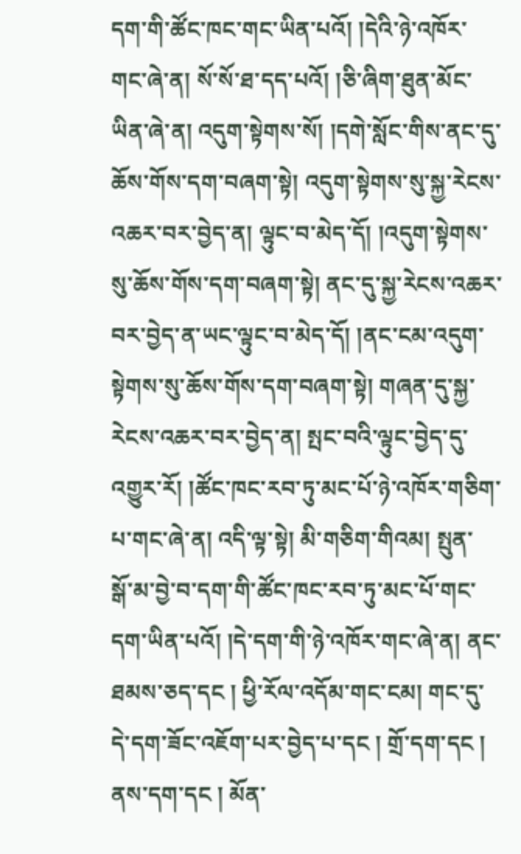དག་གི་ཚོང་ཁང་གང་ཡིན་པའོ། །དེའི་ཉེ་འཁོར་གང་ཞེ་ན། སོ་སོ་ཐ་དད་པའོ། །ཅི་ཞིག་ཐུན་མོང་ཡིན་ཞེ་ན། འདུག་སྟེགས་སོ། །དགེ་སློང་གིས་ནང་དུ་ཆོས་གོས་དག་བཞག་སྟེ། འདུག་སྟེགས་སུ་སྐྱ་རེངས་འཆར་བར་བྱེད་ན། ལྟུང་བ་མེད་དོ། །འདུག་སྟེགས་སུ་ཆོས་གོས་དག་བཞག་སྟེ། ནང་དུ་སྐྱ་རེངས་འཆར་བར་བྱེད་ན་ཡང་ལྟུང་བ་མེད་དོ། །ནང་ངམ་འདུག་སྟེགས་སུ་ཆོས་གོས་དག་བཞག་སྟེ། གཞན་དུ་སྐྱ་རེངས་འཆར་བར་བྱེད་ན། སྤང་བའི་ལྟུང་བྱེད་དུ་འགྱུར་རོ། །ཚོང་ཁང་རབ་ཏུ་མང་པོ་ཉེ་འཁོར་གཅིག་པ་གང་ཞེ་ན། འདི་ལྟ་སྟེ། མི་གཅིག་གིའམ། སྤུན་
སྒོ་མ་བྱེ་བ་དག་གི་ཚོང་ཁང་རབ་ཏུ་མང་པོ་གང་དག་ཡིན་པའོ། །དེ་དག་གི་ཉེ་འཁོར་གང་ཞེ་ན། ནང་ཐམས་ཅད་དང ། ཕྱི་རོལ་འདོམ་གང་ངམ། གང་དུ་དེ་དག་ཟོང་འཇོག་པར་བྱེད་པ་དང ། གྲོ་དག་དང ། ནས་དག་དང ། མོན་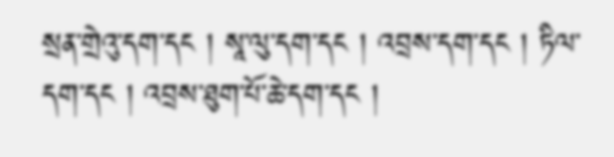སྲན་གྲེའུ་དག་དང ། སཱ་ལུ་དག་དང ། འབྲས་དག་དང ། ཏིལ་དག་དང ། འབྲས་ཐུག་པོ་ཆེ་དག་དང །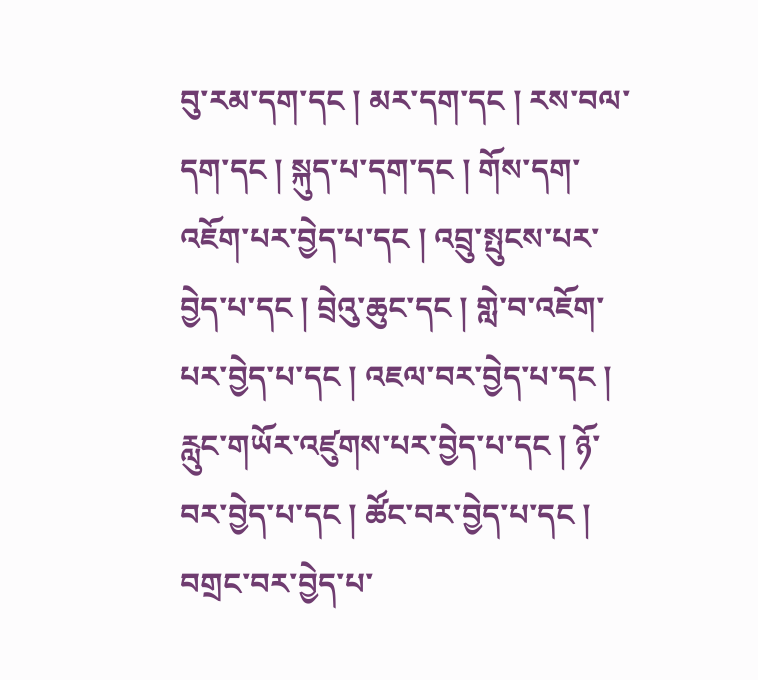བུ་རམ་དག་དང ། མར་དག་དང ། རས་བལ་དག་དང ། སྐུད་པ་དག་དང ། གོས་དག་འཇོག་པར་བྱེད་པ་དང ། འབྲུ་སྤུངས་པར་བྱེད་པ་དང ། བྲེའུ་ཆུང་དང ། གླེ་བ་འཇོག་པར་བྱེད་པ་དང ། འཇལ་བར་བྱེད་པ་དང ། རླུང་གཡོར་འཛུགས་པར་བྱེད་པ་དང ། ཉོ་བར་བྱེད་པ་དང ། ཚོང་བར་བྱེད་པ་དང ། བགྲང་བར་བྱེད་པ་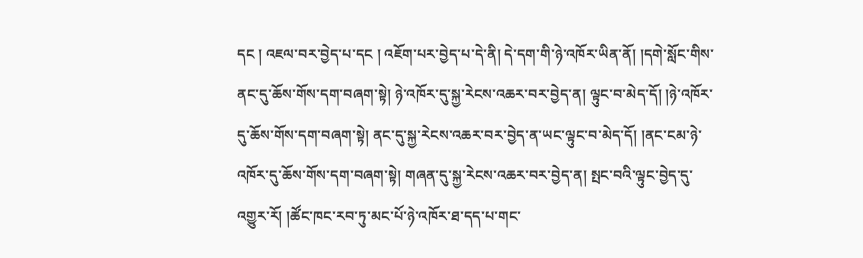དང ། འཇལ་བར་བྱེད་པ་དང ། འཇོག་པར་བྱེད་པ་དེ་ནི། དེ་དག་གི་ཉེ་འཁོར་ཡིན་ནོ། །དགེ་སློང་གིས་ནང་དུ་ཆོས་གོས་དག་བཞག་སྟེ། ཉེ་འཁོར་དུ་སྐྱ་རེངས་འཆར་བར་བྱེད་ན། ལྟུང་བ་མེད་དོ། །ཉེ་འཁོར་དུ་ཆོས་གོས་དག་བཞག་སྟེ། ནང་དུ་སྐྱ་རེངས་འཆར་བར་བྱེད་ན་ཡང་ལྟུང་བ་མེད་དོ། །ནང་ངམ་ཉེ་འཁོར་དུ་ཆོས་གོས་དག་བཞག་སྟེ། གཞན་དུ་སྐྱ་རེངས་འཆར་བར་བྱེད་ན། སྤང་བའི་ལྟུང་བྱེད་དུ་འགྱུར་རོ། །ཚོང་ཁང་རབ་ཏུ་མང་པོ་ཉེ་འཁོར་ཐ་དད་པ་གང་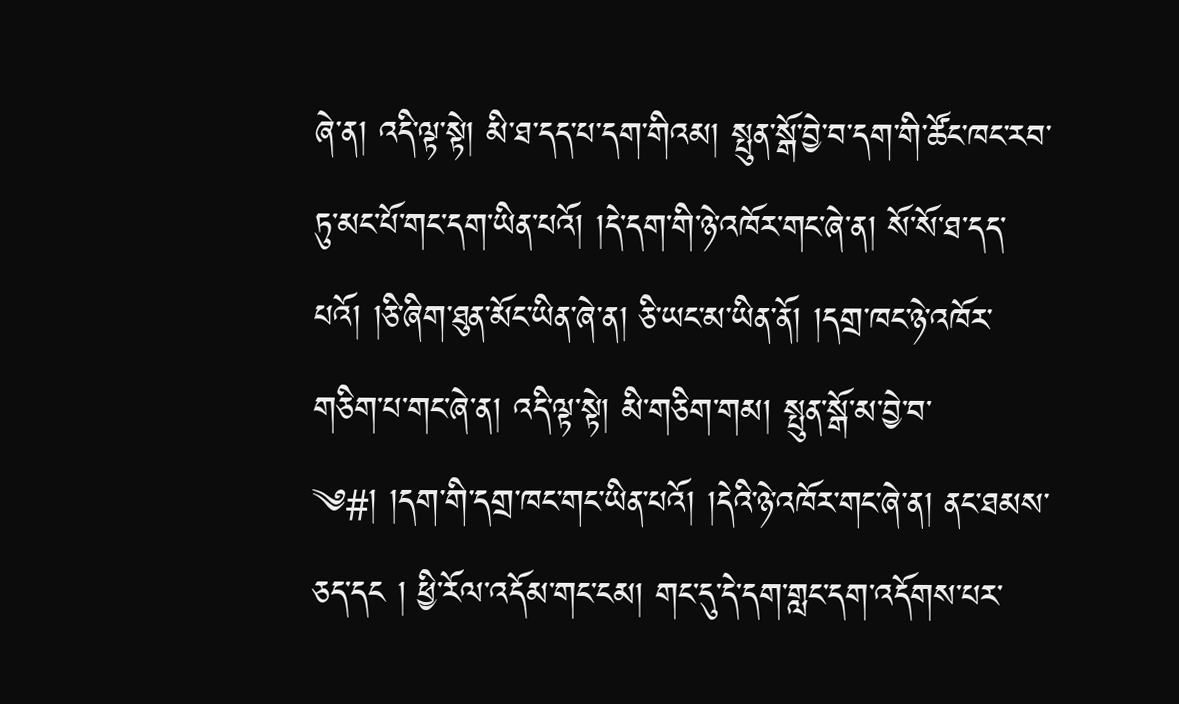ཞེ་ན། འདི་ལྟ་སྟེ། མི་ཐ་དད་པ་དག་གིའམ། སྤུན་སྒོ་བྱེ་བ་དག་གི་ཚོང་ཁང་རབ་ཏུ་མང་པོ་གང་དག་ཡིན་པའོ། །དེ་དག་གི་ཉེ་འཁོར་གང་ཞེ་ན། སོ་སོ་ཐ་དད་པའོ། །ཅི་ཞིག་ཐུན་མོང་ཡིན་ཞེ་ན། ཅི་ཡང་མ་ཡིན་ནོ། །དགྲ་ཁང་ཉེ་འཁོར་གཅིག་པ་གང་ཞེ་ན། འདི་ལྟ་སྟེ། མི་གཅིག་གམ། སྤུན་སྒོ་མ་བྱེ་བ་
༄#། །དག་གི་དགྲ་ཁང་གང་ཡིན་པའོ། །དེའི་ཉེ་འཁོར་གང་ཞེ་ན། ནང་ཐམས་ཅད་དང ། ཕྱི་རོལ་འདོམ་གང་ངམ། གང་དུ་དེ་དག་གླང་དག་འདོགས་པར་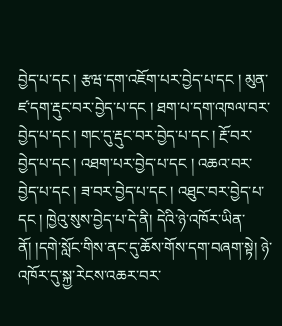བྱེད་པ་དང ། རྩཝ་དག་འཇོག་པར་བྱེད་པ་དང ། མུན་ཛ་དག་རྡུང་བར་བྱེད་པ་དང ། ཐག་པ་དག་འཁལ་བར་བྱེད་པ་དང ། གང་དུ་རྡུང་བར་བྱེད་པ་དང ། རྔོ་བར་བྱེད་པ་དང ། འཐག་པར་བྱེད་པ་དང ། འཆའ་བར་བྱེད་པ་དང ། ཟ་བར་བྱེད་པ་དང ། འཐུང་བར་བྱེད་པ་དང ། ཁྱེའུ་སུས་བྱེད་པ་དེ་ནི། དེའི་ཉེ་འཁོར་ཡིན་ནོ། །དགེ་སློང་གིས་ནང་དུ་ཆོས་གོས་དག་བཞག་སྟེ། ཉེ་འཁོར་དུ་སྐྱ་རེངས་འཆར་བར་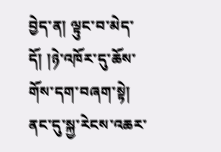བྱེད་ན། ལྟུང་བ་མེད་དོ། །ཉེ་འཁོར་དུ་ཆོས་གོས་དག་བཞག་སྟེ། ནང་དུ་སྐྱ་རེངས་འཆར་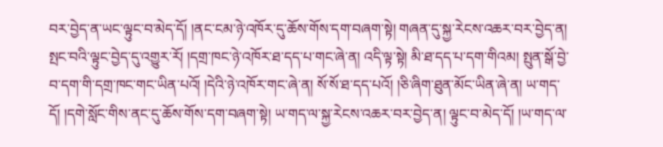བར་བྱེད་ན་ཡང་ལྟུང་བ་མེད་དོ། །ནང་ངམ་ཉེ་འཁོར་དུ་ཆོས་གོས་དག་བཞག་སྟེ། གཞན་དུ་སྐྱ་རེངས་འཆར་བར་བྱེད་ན། སྤང་བའི་ལྟུང་བྱེད་དུ་འགྱུར་རོ། །དགྲ་ཁང་ཉེ་འཁོར་ཐ་དད་པ་གང་ཞེ་ན། འདི་ལྟ་སྟེ། མི་ཐ་དད་པ་དག་གིའམ། སྤུན་སྒོ་བྱེ་བ་དག་གི་དགྲ་ཁང་གང་ཡིན་པའོ། །དེའི་ཉེ་འཁོར་གང་ཞེ་ན། སོ་སོ་ཐ་དད་པའོ། །ཅི་ཞིག་ཐུན་མོང་ཡིན་ཞེ་ན། ཡ་གད་དོ། །དགེ་སློང་གིས་ནང་དུ་ཆོས་གོས་དག་བཞག་སྟེ། ཡ་གད་ལ་སྐྱ་རེངས་འཆར་བར་བྱེད་ན། ལྟུང་བ་མེད་དོ། །ཡ་གད་ལ་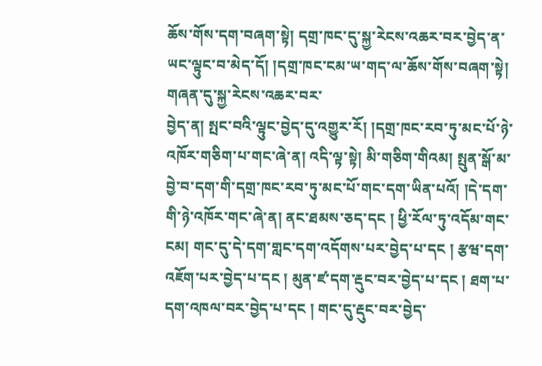ཆོས་གོས་དག་བཞག་སྟེ། དགྲ་ཁང་དུ་སྐྱ་རེངས་འཆར་བར་བྱེད་ན་ཡང་ལྟུང་བ་མེད་དོ། །དགྲ་ཁང་ངམ་ཡ་གད་ལ་ཆོས་གོས་བཞག་སྟེ། གཞན་དུ་སྐྱ་རེངས་འཆར་བར་
བྱེད་ན། སྤང་བའི་ལྟུང་བྱེད་དུ་འགྱུར་རོ། །དགྲ་ཁང་རབ་ཏུ་མང་པོ་ཉེ་འཁོར་གཅིག་པ་གང་ཞེ་ན། འདི་ལྟ་སྟེ། མི་གཅིག་གིའམ། སྤུན་སྒོ་མ་བྱེ་བ་དག་གི་དགྲ་ཁང་རབ་ཏུ་མང་པོ་གང་དག་ཡིན་པའོ། །དེ་དག་གི་ཉེ་འཁོར་གང་ཞེ་ན། ནང་ཐམས་ཅད་དང ། ཕྱི་རོལ་ཏུ་འདོམ་གང་ངམ། གང་དུ་དེ་དག་གླང་དག་འདོགས་པར་བྱེད་པ་དང ། རྩཝ་དག་འཇོག་པར་བྱེད་པ་དང ། མུན་ཛ་དག་རྡུང་བར་བྱེད་པ་དང ། ཐག་པ་དག་འཁལ་བར་བྱེད་པ་དང ། གང་དུ་རྡུང་བར་བྱེད་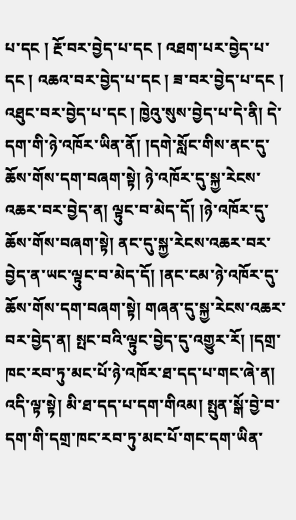པ་དང ། རྔོ་བར་བྱེད་པ་དང ། འཐག་པར་བྱེད་པ་དང ། འཆའ་བར་བྱེད་པ་དང ། ཟ་བར་བྱེད་པ་དང ། འཐུང་བར་བྱེད་པ་དང ། ཁྱེའུ་སུས་བྱེད་པ་དེ་ནི། དེ་དག་གི་ཉེ་འཁོར་ཡིན་ནོ། །དགེ་སློང་གིས་ནང་དུ་ཆོས་གོས་དག་བཞག་སྟེ། ཉེ་འཁོར་དུ་སྐྱ་རེངས་འཆར་བར་བྱེད་ན། ལྟུང་བ་མེད་དོ། །ཉེ་འཁོར་དུ་ཆོས་གོས་བཞག་སྟེ། ནང་དུ་སྐྱ་རེངས་འཆར་བར་བྱེད་ན་ཡང་ལྟུང་བ་མེད་དོ། །ནང་ངམ་ཉེ་འཁོར་དུ་ཆོས་གོས་དག་བཞག་སྟེ། གཞན་དུ་སྐྱ་རེངས་འཆར་བར་བྱེད་ན། སྤང་བའི་ལྟུང་བྱེད་དུ་འགྱུར་རོ། །དགྲ་ཁང་རབ་ཏུ་མང་པོ་ཉེ་འཁོར་ཐ་དད་པ་གང་ཞེ་ན། འདི་ལྟ་སྟེ། མི་ཐ་དད་པ་དག་གིའམ། སྤུན་སྒོ་བྱེ་བ་དག་གི་དགྲ་ཁང་རབ་ཏུ་མང་པོ་གང་དག་ཡིན་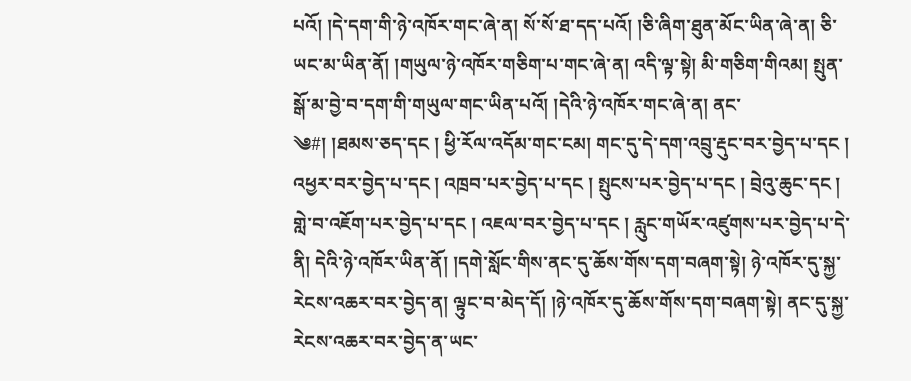པའོ། །དེ་དག་གི་ཉེ་འཁོར་གང་ཞེ་ན། སོ་སོ་ཐ་དད་པའོ། །ཅི་ཞིག་ཐུན་མོང་ཡིན་ཞེ་ན། ཅི་ཡང་མ་ཡིན་ནོ། །གཡུལ་ཉེ་འཁོར་གཅིག་པ་གང་ཞེ་ན། འདི་ལྟ་སྟེ། མི་གཅིག་གིའམ། སྤུན་སྒོ་མ་བྱེ་བ་དག་གི་གཡུལ་གང་ཡིན་པའོ། །དེའི་ཉེ་འཁོར་གང་ཞེ་ན། ནང་
༄#། །ཐམས་ཅད་དང ། ཕྱི་རོལ་འདོམ་གང་ངམ། གང་དུ་དེ་དག་འབྲུ་རྡུང་བར་བྱེད་པ་དང ། འཕྱར་བར་བྱེད་པ་དང ། འཁྲབ་པར་བྱེད་པ་དང ། སྤུངས་པར་བྱེད་པ་དང ། བྲེའུ་ཆུང་དང ། གླེ་བ་འཇོག་པར་བྱེད་པ་དང ། འཇལ་བར་བྱེད་པ་དང ། རླུང་གཡོར་འཛུགས་པར་བྱེད་པ་དེ་ནི། དེའི་ཉེ་འཁོར་ཡིན་ནོ། །དགེ་སློང་གིས་ནང་དུ་ཆོས་གོས་དག་བཞག་སྟེ། ཉེ་འཁོར་དུ་སྐྱ་རེངས་འཆར་བར་བྱེད་ན། ལྟུང་བ་མེད་དོ། །ཉེ་འཁོར་དུ་ཆོས་གོས་དག་བཞག་སྟེ། ནང་དུ་སྐྱ་རེངས་འཆར་བར་བྱེད་ན་ཡང་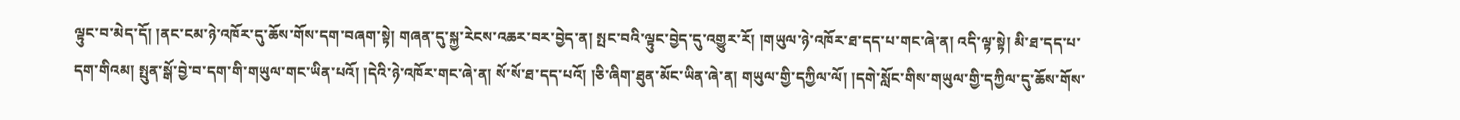ལྟུང་བ་མེད་དོ། །ནང་ངམ་ཉེ་འཁོར་དུ་ཆོས་གོས་དག་བཞག་སྟེ། གཞན་དུ་སྐྱ་རེངས་འཆར་བར་བྱེད་ན། སྤང་བའི་ལྟུང་བྱེད་དུ་འགྱུར་རོ། །གཡུལ་ཉེ་འཁོར་ཐ་དད་པ་གང་ཞེ་ན། འདི་ལྟ་སྟེ། མི་ཐ་དད་པ་དག་གིའམ། སྤུན་སྒོ་བྱེ་བ་དག་གི་གཡུལ་གང་ཡིན་པའོ། །དེའི་ཉེ་འཁོར་གང་ཞེ་ན། སོ་སོ་ཐ་དད་པའོ། །ཅི་ཞིག་ཐུན་མོང་ཡིན་ཞེ་ན། གཡུལ་གྱི་དཀྱིལ་ལོ། །དགེ་སློང་གིས་གཡུལ་གྱི་དཀྱིལ་དུ་ཆོས་གོས་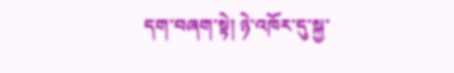དག་བཞག་སྟེ། ཉེ་འཁོར་དུ་སྐྱ་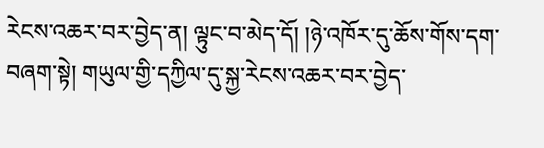རེངས་འཆར་བར་བྱེད་ན། ལྟུང་བ་མེད་དོ། །ཉེ་འཁོར་དུ་ཆོས་གོས་དག་བཞག་སྟེ། གཡུལ་གྱི་དཀྱིལ་དུ་སྐྱ་རེངས་འཆར་བར་བྱེད་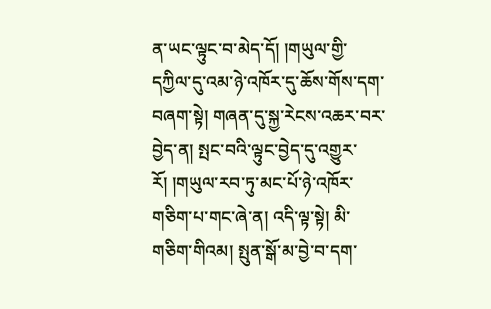ན་ཡང་ལྟུང་བ་མེད་དོ། །གཡུལ་གྱི་དཀྱིལ་དུ་འམ་ཉེ་འཁོར་དུ་ཆོས་གོས་དག་བཞག་སྟེ། གཞན་དུ་སྐྱ་རེངས་འཆར་བར་བྱེད་ན། སྤང་བའི་ལྟུང་བྱེད་དུ་འགྱུར་རོ། །གཡུལ་རབ་ཏུ་མང་པོ་ཉེ་འཁོར་གཅིག་པ་གང་ཞེ་ན། འདི་ལྟ་སྟེ། མི་གཅིག་གིའམ། སྤུན་སྒོ་མ་བྱེ་བ་དག་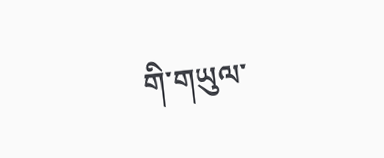གི་གཡུལ་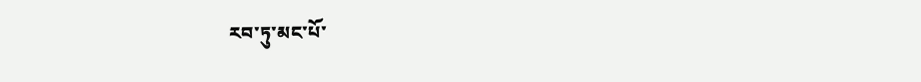རབ་ཏུ་མང་པོ་